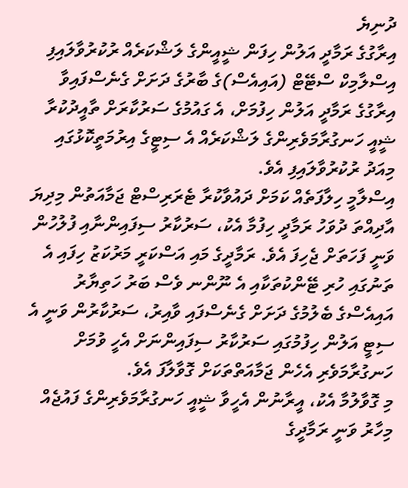ދުނިޔެ
އިރާގުގެ ރަމާދީ އަލުން ހިފަން ޝީއީންގެ ލަޝްކަރެއް ރުކުރުވާލައިފި
އިސްލާމިކް ސްޓޭޓް (އައިއެސް)ގެ ބާރުގެ ދަށަށް ގެނެސްފައިވާ އިރާގުގެ ރަމާދީ އަލުން ހިފުމަށް، އެ ގައުމުގެ ސަރުކާރަށް ތާއީދުކުރާ ޝީއީ ހަނގުރާމަވެރިންގެ ލަޝްކަރެއް އެ ސިޓީގެ އިރުމަތީކޮޅުގައި މިއަދު ރުކުރުވާލައިފި އެވެ.
އިސްލާމީ ހިލާފަތެއް ކަމަށް ދައުވާކުރާ ޓެރަރިސްޓް ޖަމާއަތުން މިދިޔަ އާދިއްތަ ދުވަހު ރަމާދީ ހިފުމާ އެކު، ސަރުކާރު ސިފައިންނާއި ފުލުހުން ވަނީ ފަހަތަށް ޖެހިފަ އެވެ. ރަމާދީގެ މައި އަސްކަރީ މަރުކަޒު ހިފައި އެ ތަނުގައި ހުރި ޓޭންކުތަކާއި އެ ނޫންނ ވެސް ބަރު ހަތިޔާރު އައިއެސްގެ ބެލުމުގެ ދަށަށް ގެނެސްފައި ވާއިރު، ސަރުކާރުން ވަނީ އެ ސިޓީ އަލުން ހިފުމުގައި ސަރުކާރު ސިފައިންނަށް އެހީ ވުމަށް ހަނގުރާމަވެރި އެހެން ޖަމާއަތްތަކަށް ގޮވާލާފަ އެވެ.
މި ގޮވާލުމާ އެކު، އީރާނުން އެހީވާ ޝީއީ ހަނގުރާމަވެރިންގެ ފައުޖެއް މިހާރު ވަނީ ރަމާދީގެ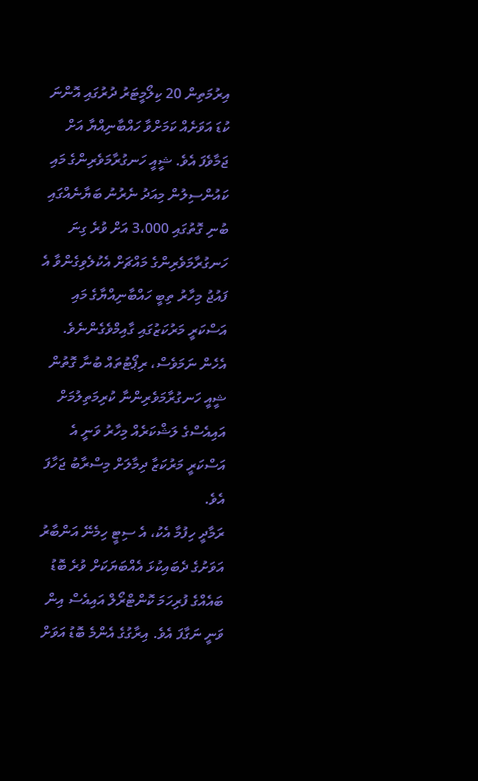އިރުމަތިން 20 ކިލޯމީޓަރު ދުރުގައި އޮންނަ ކުޑަ އަވަށެއް ކަމަށްވާ ހައްބާނިއްޔާ އަށް ޖަމާވެފަ އެވެ. ޝީއީ ހަނގުރާމަވެރިންގެ މައި ކައުންސިލުން މިއަދު ނެރުނު ބަޔާނެއްގައި ބުނި ގޮތުގައި 3،000 އަށް ވުރެ ގިނަ ހަނގުރާމަވެރިންގެ މައްޗަށް އެކުލެވިގެންވާ އެ ފައުޖު މިހާރު ތިބީ ހައްބާނިއްޔާގެ މައި އަސްކަރީ މަރުކަޒުގައި ގާއިމްވެގެންނެވެ.
އެހެން ނަމަވެސް، ރިޕޯޓުތައް ބުނާ ގޮތުން ޝީއީ ހަނގުރާމަވެރިންނާ ކުރިމަތިލުމަށް އައިއެސްގެ ލަޝްކަރެއް މިހާރު ވަނީ އެ އަސްކަރީ މަރުކަޒާ ދިމާލަށް މިސްރާބު ޖަހާފަ އެވެ.
ރަމާދީ ހިފުމާ އެކު، އެ ސިޓީ ހިމެނޭ އަންބާރު އަވަށުގެ ދެބައިކުޅަ އެއްބަޔަކަށް ވުރެ ބޮޑު ބައެއްގެ ފުރިހަމަ ކޮންޓްރޯލް އައިއެސް އިން ވަނީ ނަގާފަ އެވެ. އިރާގުގެ އެންމެ ބޮޑު އަވަށް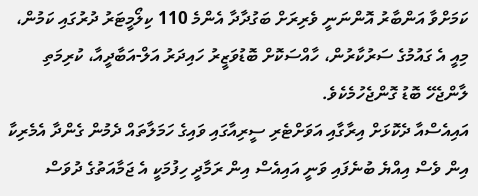ކަމަށްވާ އަންބާރު އޮންނަނީ ވެރިރަށް ބަގުދާދާ އެންމެ 110 ކިލޯމީޓަރު ދުރުގައި ކަމުން، މިއީ އެ ގައުމުގެ ސަރުކާރުން، ހާއްސަކޮށް ބޮޑުވަޒީރު ހައިދަރު އަލް-އަބާދީއާ، ކުރިމަތި ލާންޖެހޭ ބޮޑު ގޮންޖެހުމެކެވެ.
އައިއެސްއާ ދެކޮޅަށް އިރާގާއި އަވަށްޓެރި ސީރިއާގައި ވައިގެ ހަމަލާތައް ދެމުން ގެންދާ އެމެރިކާ އިން ވެސް އިއްޔެ ބުނެފައި ވަނީ އައިއެސް އިން ރަމާދީ ހިފުމަކީ އެ ޖަމާއަތުގެ ދުވަސް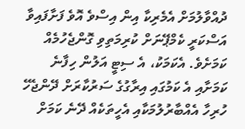ދުއްވާލުމަށް އެމެރިކާ އިން އިސްވެ އޮވެ ފަށާފައިވާ އަސްކަރީ ކެމްޕޭނަށް ކުރިމަތިވި ގޮންޖެހުމެއް ކަމަށެވެ. އެކަމަކު، އެ ސިޓީ އަލުން ހިފާނެ ކަމަށާއި އެ ކަމުގައި އިރާގުގެ ސަރުކާރަށް ދޭންޖެހޭ ހުރިހާ އެއްބާރުލުމަކާއި އެހީތަކެއް ދޭނެ ކަމަށް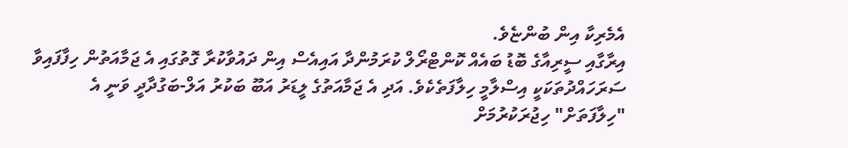އެމެރިކާ އިން ބުންޏެވެ.
އިރާގާއި ސީރިއާގެ ބޮޑު ބައެއް ކޮންޓްރޯލް ކުރަމުންދާ އައިއެސް އިން ދައުވާކުރާ ގޮތުގައި އެ ޖަމާއަތުން ހިފާފައިވާ ސަރަހައްދުތަކަކީ އިސްލާމީ ހިލާފަތެކެވެ. އަދި އެ ޖަމާއަތުގެ ލީޑަރު އަބޫ ބަކުރު އަލް-ބަގުދާދީ ވަނީ އެ "ހިލާފަތަށް" ހިޖުރަކުރުމަށް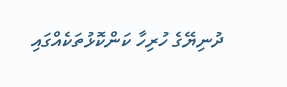ދުނިޔޭގެ ހުރިހާ ކަންކޮޅުތަކެއްގައި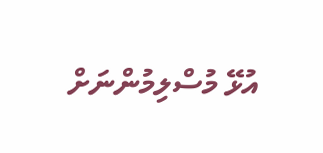އުޅޭ މުސްލިމުންނަށް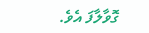ގޮވާލާފަ އެވެ.